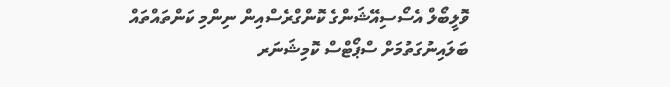ވޮލީބޯލް އެސޯސިއޭޝަންގެ ކޮންގްރެސްއިން ނިންމި ކަންތައްތައް ބަލައިނުގަތުމަށް ސްޕޯޓްސް ކޮމިޝަނަރ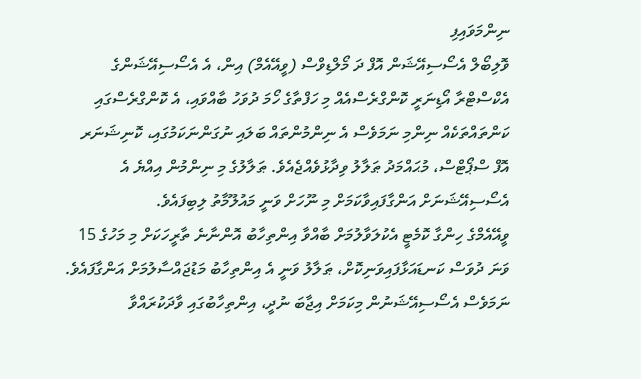ނިންމަވައިފި
ވޮލިބޯލް އެސޯސިއޭޝަން އޮފް ދަ މޯލްޑިވްސް (ވީއޭއެމް) އިން، އެ އެސޯސިއޭޝަންގެ އެކްސްޓްރާ އޯޑިނަރީ ކޮންގްރެސްއެއް މި ހަފްތާގެ ހޯމަ ދުވަހު ބާއްވައި، އެ ކޮންގްރެސްގައި ކަންތައްތަކެއް ނިންމި ނަމަވެސް އެ ނިންމުންތައް ބަލައި ނުގަންނަކަމުގައި، ކޮނިޝަނަރ އޮފް ސްޕޯޓްސް، މުޙައްމަދު ޠަލާލު ވިދާޅުވެއްޖެއެވެ. ޠަލާލުގެ މި ނިންމުން އިއްޔެ އެ އެސޯސިއޭޝަނަށް އަންގާފައިވާކަމަށް މި ނޫހަށް ވަނީ މައުލޫމާތު ލިބިފައެވެ.
ވީއޭއެމްގެ ހިންގާ ކޮމެޓީ އެކުލަވާލުމަށް ބާއްވާ އިންތިހާބު އޮންނާނެ ތާރީހަކަށް މި މަހުގެ 15 ވަނަ ދުވަސް ކަނޑައަޅާފައިވަނިކޮށް، ޠަލާލު ވަނީ އެ އިންތިހާބު މަޑުޖައްސާލުމަށް އަންގާފައެވެ. ނަމަވެސް އެސޯސިއޭޝަނުން މިކަމަށް އިޖާބަ ނުދީ، އިންތިހާބުގައި ވާދަކުރައްވާ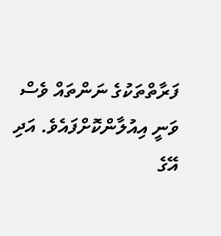ފަރާތްތަކުގެ ނަންތައް ވެސް ވަނީ އިއުލާންކޮށްފައެވެ. އަދި އޭގެ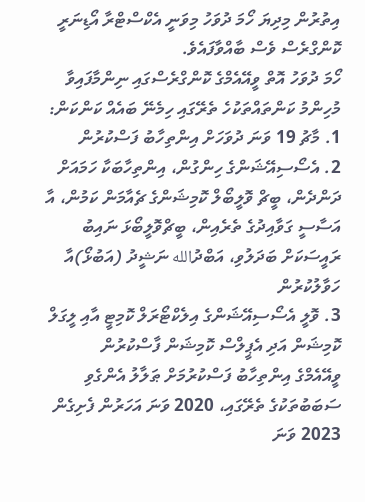އިތުރުން މިދިޔަ ހޯމަ ދުވަހު މިވަނީ އެކްސްޓްރާ އޯޑިނަރީ ކޮންގްރެސް ވެސް ބާއްވާފައެވެ.
ހޯމަ ދުވަހު އޮތް ވީއޭއެމްގެ ކޮންގްރެސްގައި ނިންމާފައިވާ މުހިންމު ކަންތައްތަކުހެ ތެރޭގައި ހިމެނޭ ބައެއް ކަންކަން:
1. މާޗު 19 ވަނަ ދުވަހަށް އިންތިހާބު ފަސްކުރުން
2. އެސޯސިއޭޝަންގެ ހިންގުން، އިންތިހާބަކާ ހަމައަށް ދަންދެން، ބީޗް ވޮލީބޯލް ކޮމިޝަންގެ ޗެއާމަން ކަމުން، އާ އަސާސީ ގަވާއިދުގެ ތެރެއިން، ބީޗްވޮލީބޯޅަ ނައިބު ރައީސަކަށް ބަދަލުވި، އަބްދުالله ނަޝީދު (އަބުޅޯ)އާ ހަވާލުކުރުން
3. ވޮލީ އެސޯސިއޭޝަންގެ އިލެކްޓޯރަލް ކޮމިޓީ އާއި ލީގަލް ކޮމިޝަން އަދި އެޕީލްސް ކޮމިޝަން ފާސްކުރުން
ވީއޭއެމްގެ އިންތިހާބު ފަސްކުރުމަށް ޠަލާލު އެންގެވި ސަބަބުތަކުގެ ތެރޭގައި، 2020 ވަނަ އަހަރުން ފެށިގެން 2023 ވަނަ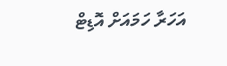އަހަރާ ހަމައަށް އޮޑިޓް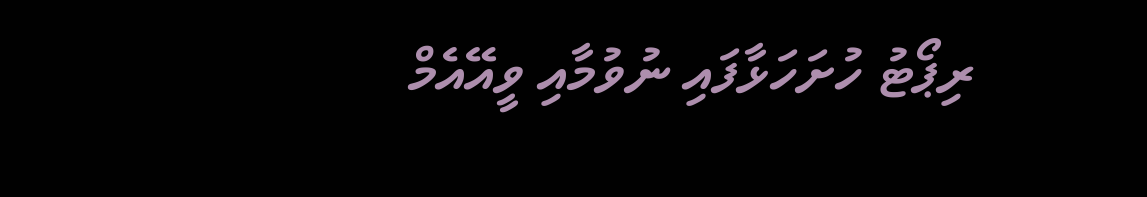ރިޕޯޓު ހުށަހަޅާފައި ނުވުމާއި ވީއޭއެމް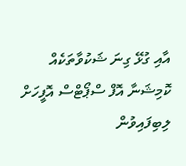އާއި ގުޅޭ ގިނަ ޝަކުވާތަކެއް ކޮމިޝަނާ އޮފް ސްޕޯޓްސް އޮފީހަށް ލިބިފައިވުން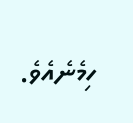ހިމެނެއެވެ.